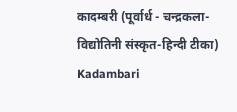कादम्बरी (पूर्वार्ध - चन्द्रकला-विद्योतिनी संस्कृत-हिन्दी टीका)
Kadambari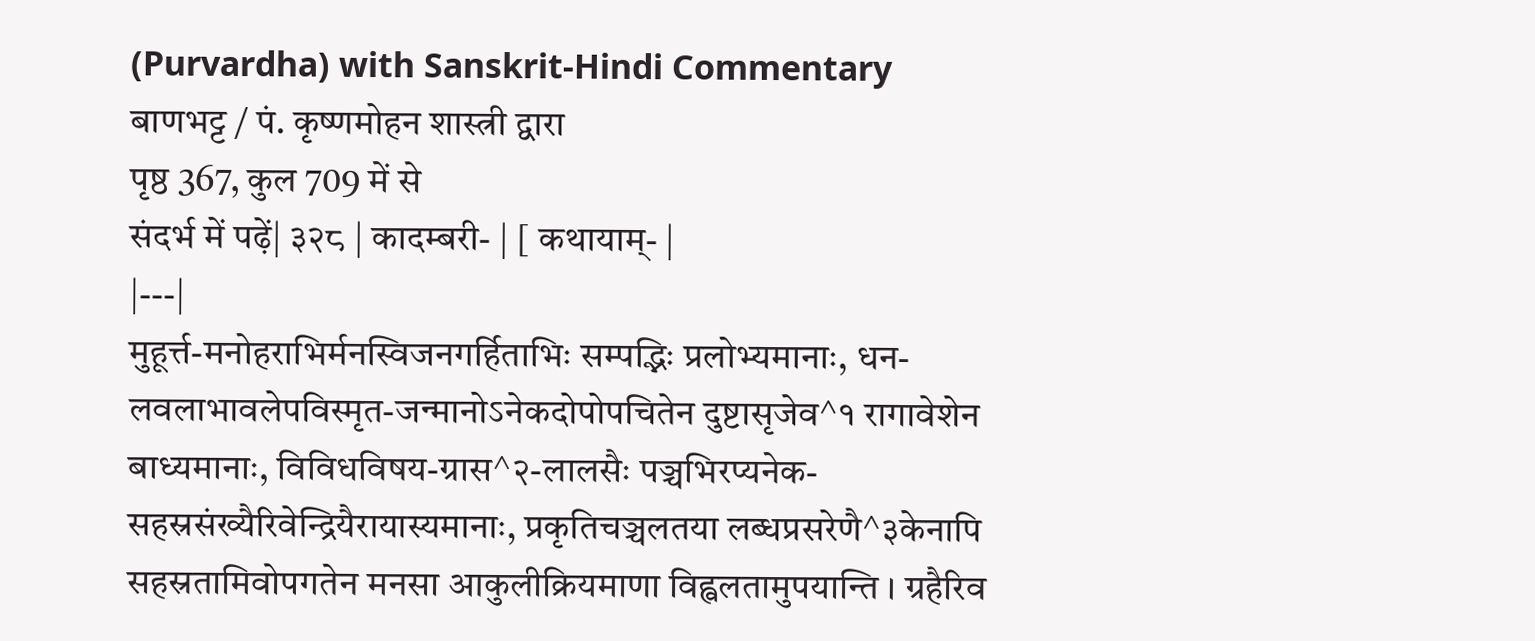(Purvardha) with Sanskrit-Hindi Commentary
बाणभट्ट / पं. कृष्णमोहन शास्त्री द्वारा
पृष्ठ 367, कुल 709 में से
संदर्भ में पढ़ें| ३२८ | कादम्बरी- | [ कथायाम्- |
|---|
मुहूर्त्त-मनोहराभिर्मनस्विजनगर्हिताभिः सम्पद्भिः प्रलोभ्यमानाः, धन-लवलाभावलेपविस्मृत-जन्मानोऽनेकदोपोपचितेन दुष्टासृजेव^१ रागावेशेन बाध्यमानाः, विविधविषय-ग्रास^२-लालसैः पञ्चभिरप्यनेक-सहस्रसंख्यैरिवेन्द्रियैरायास्यमानाः, प्रकृतिचञ्चलतया लब्धप्रसरेणै^३केनापि सहस्रतामिवोपगतेन मनसा आकुलीक्रियमाणा विह्वलतामुपयान्ति । ग्रहैरिव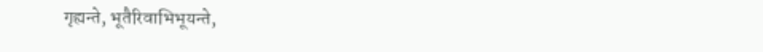गृह्यन्ते, भूतैरिवाभिभूयन्ते,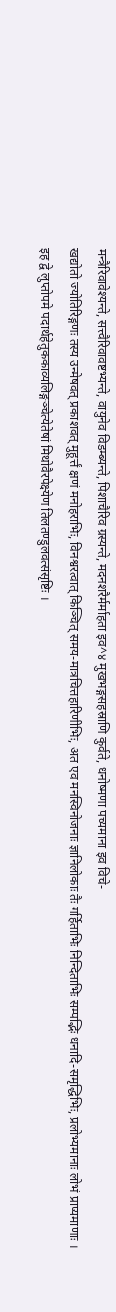मन्त्रैरिवावेश्यन्ते, सत्त्वैरिवावष्टभ्यन्ते, वायुनेव विडम्ब्यन्ते, पिशाचैरिव ग्रस्यन्ते, मदनशरैर्मर्माहता इव^४ मुखभङ्गसहस्राणि कुर्वते, धनोष्मणा पच्यमाना इव विचे-
खद्योतो ज्योतिरिङ्गणः तस्य उन्मेषवत् प्रकाशवत् मुहूर्त्तं क्षणं मनोहराभिः, विनश्वरत्वात् किञ्चित् समय-मात्रचित्तहारिणीभिः, अत एव मनस्विनोजनाः ज्ञानिलोकाः तैः गर्हिताभिः निन्दिताभिः सम्पद्भिः धनादि-समृद्धिभिः, प्रलोभ्यमानाः लोभं प्राप्यमाणाः ।
इह द्वे लुप्तोपमे पदार्थहेतुककाव्यलिङ्गञ्चेत्येतेषां मिथोवैरपेक्ष्येण तिलतण्डुलवत्संसृष्टिः ।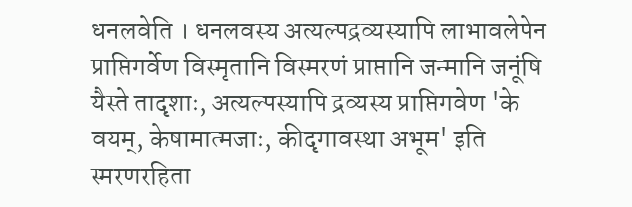धनलवेति । धनलवस्य अत्यल्पद्रव्यस्यापि लाभावलेपेन प्राप्तिगर्वेण विस्मृतानि विस्मरणं प्राप्तानि जन्मानि जनूंषि यैस्ते तादृशाः, अत्यल्पस्यापि द्रव्यस्य प्राप्तिगवेण 'के वयम्, केषामात्मजाः, कीदृगावस्था अभूम' इति स्मरणरहिता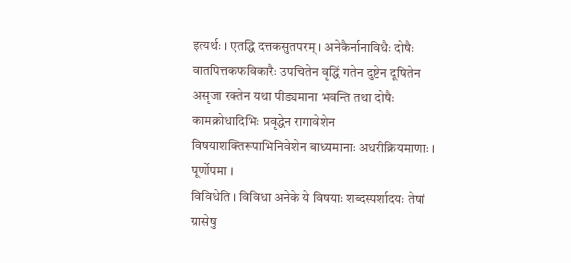इत्यर्थः । एतद्धि दत्तकसुतपरम् । अनेकैर्नानाविधैः दोषैः वातपित्तकफविकारैः उपचितेन वृद्धिं गतेन दुष्टेन दूषितेन असृजा रक्तेन यथा पीड्यमाना भवन्ति तथा दोषैः कामक्रोधादिभिः प्रवृद्धेन रागावेशेन विषयाशक्तिरूपाभिनिवेशेन बाध्यमानाः अधरीक्रियमाणाः । पूर्णोपमा ।
विविधेति । विविधा अनेके ये विषयाः शब्दस्पर्शादयः तेषां ग्रासेषु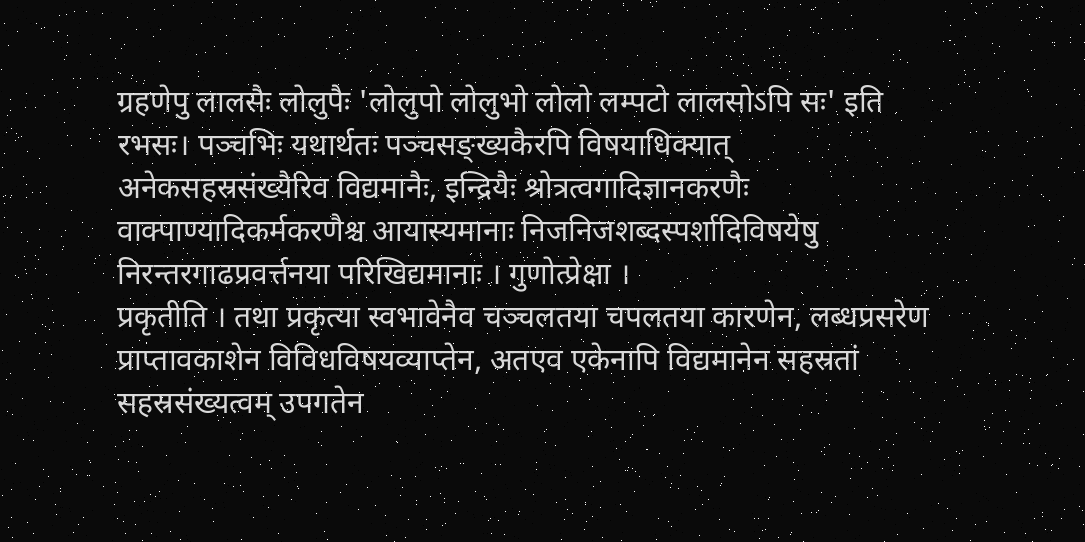ग्रहणेपु लालसैः लोलुपैः 'लोलुपो लोलुभो लोलो लम्पटो लालसोऽपि सः' इति रभसः। पञ्चभिः यथार्थतः पञ्चसङ्ख्यकैरपि विषयाधिक्यात् अनेकसहस्रसंख्यैरिव विद्यमानैः, इन्द्रियैः श्रोत्रत्वगादिज्ञानकरणैः वाक्पाण्यादिकर्मकरणैश्च आयास्यमानाः निजनिजशब्दस्पर्शादिविषयेषु निरन्तरगाढप्रवर्त्तनया परिखिद्यमानाः । गुणोत्प्रेक्षा ।
प्रकृतीति । तथा प्रकृत्या स्वभावेनैव चञ्चलतया चपलतया कारणेन, लब्धप्रसरेण प्राप्तावकाशेन विविधविषयव्याप्तेन, अतएव एकेनापि विद्यमानेन सहस्रतां सहस्रसंख्यत्वम् उपगतेन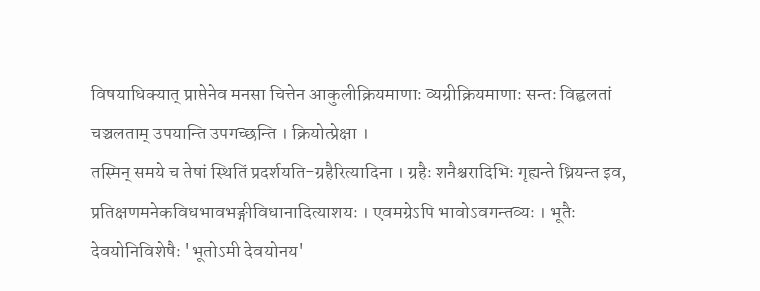विषयाधिक्यात् प्राप्तेनेव मनसा चित्तेन आकुलीक्रियमाणाः व्यग्रीक्रियमाणाः सन्तः विह्वलतां चञ्चलताम् उपयान्ति उपगच्छन्ति । क्रियोत्प्रेक्षा ।
तस्मिन् समये च तेषां स्थितिं प्रदर्शयति-ग्रहैरित्यादिना । ग्रहैः शनैश्चरादिभिः गृह्यन्ते ध्रियन्त इव, प्रतिक्षणमनेकविधभावभङ्गीविधानादित्याशयः । एवमग्रेऽपि भावोऽवगन्तव्यः । भूतैः देवयोनिविशेषैः 'भूतोऽमी देवयोनय'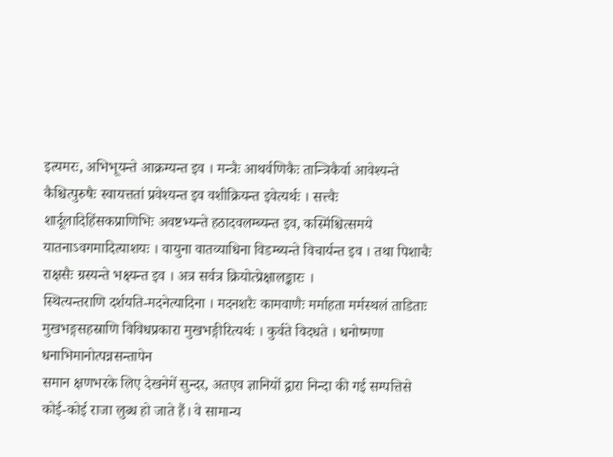इत्यमरः, अभिभूयन्ते आक्रम्यन्त इव । मन्त्रैः आथर्वणिकैः तान्त्रिकैर्वा आवेश्यन्ते कैश्चित्पुरुषैः स्वायत्ततां प्रवेश्यन्त इव वशीक्रियन्त इवेत्यर्थः । सत्त्वैः शार्दूलादिहिंसकप्राणिभिः अवष्टभ्यन्ते हठादवलम्ब्यन्त इव, कस्मिंश्चित्समये यातनाऽवगमादित्याशयः । वायुना वातव्याधिना विडम्ब्यन्ते विचार्यन्त इव । तथा पिशाचैः राक्षसैः ग्रस्यन्ते भक्ष्यन्त इव । अत्र सर्वत्र क्रियोत्प्रेक्षालङ्कारः ।
स्थित्यन्तराणि दर्शयति-मदनेत्यादिना । मदनशरैः कामवाणैः मर्माहता मर्मस्थलं ताडिताः मुखभङ्गसहस्राणि विविधप्रकारा मुखभङ्गीरित्यर्थः । कुर्वते विदधते । धनोष्मणा धनाभिमानोत्पन्नसन्तापेन
समान क्षणभरके लिए देखनेमें सुन्दर, अतएव ज्ञानियों द्वारा निन्दा की गई सम्पत्तिसे कोई-कोई राजा लुब्ध हो जाते हैं। वे सामान्य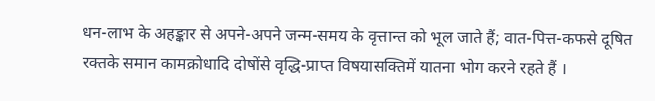धन-लाभ के अहङ्कार से अपने-अपने जन्म-समय के वृत्तान्त को भूल जाते हैं; वात-पित्त-कफसे दूषित रक्तके समान कामक्रोधादि दोषोंसे वृद्धि-प्राप्त विषयासक्तिमें यातना भोग करने रहते हैं ।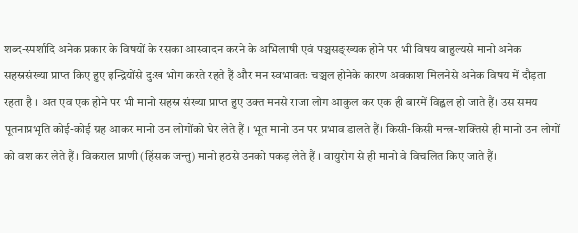शब्द-स्पर्शादि अनेक प्रकार के विषयों के रसका आस्वादन करने के अभिलाषी एवं पञ्चसङ्ख्यक होने पर भी विषय बाहुल्यसे मानो अनेक सहस्रसंख्या प्राप्त किए हुए इन्द्रियोंसे दुःख भोग करते रहते हैं और मन स्वभावतः चञ्चल होनेके कारण अवकाश मिलनेसे अनेक विषय में दौड़ता रहता है । अत एव एक होने पर भी मानो सहस्र संख्या प्राप्त हुए उक्त मनसे राजा लोग आकुल कर एक ही बारमें विह्वल हो जाते हैं। उस समय पूतनाप्रभृति कोई-कोई ग्रह आकर मानो उन लोगोंको घेर लेते हैं । भूत मानो उन पर प्रभाव डालते हैं। किसी-किसी मन्त्र-शक्तिसे ही मानो उन लोगों को वश कर लेते हैं । विकराल प्राणी (हिंसक जन्तु) मानो हठसे उनको पकड़ लेते हैं । वायुरोग से ही मानो वे विचलित किए जाते हैं।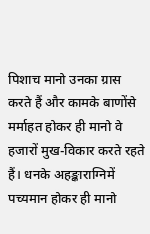पिशाच मानो उनका ग्रास करते हैं और कामके बाणोंसे मर्माहत होकर ही मानो वे हजारों मुख-विकार करते रहते हैं। धनके अहङ्काराग्निमें पच्यमान होकर ही मानो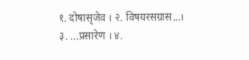१. दोषासृजेव । २. विषयरसग्रास...। ३. ...प्रसारेण । ४.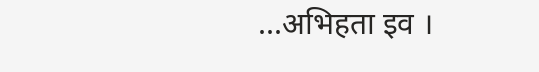...अभिहता इव ।